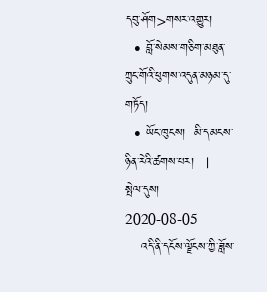དབུ་ཤོག>གསར་འགྱུར།
  • བློ་སེམས་གཅིག་མཐུན་ཀྲུང་གོའི་ཕུགས་འདུན་མཉམ་དུ་གཏོད།
  • ཡོང་ཁུངས།  མི་དམངས་ཉིན་རེའི་ཚགས་པར།   |     སྤེལ་དུས།  2020-08-05
    འདི་ནི་དངོས་ལྗོངས་ཀྱི་ཟློས་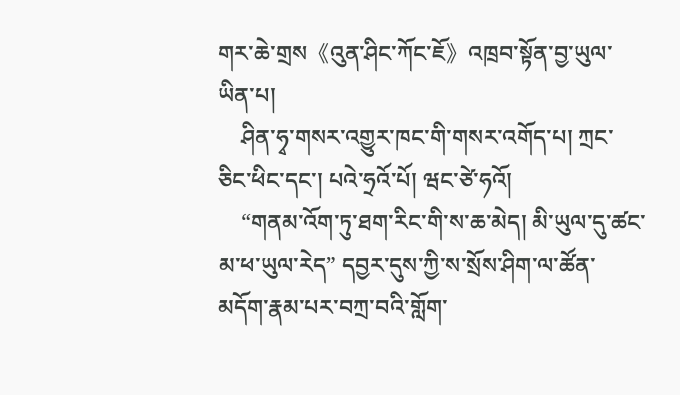གར་ཆེ་གྲས《འུན་ཤིང་ཀོང་ཇོ》འཁྲབ་སྟོན་བྱ་ཡུལ་ཡིན་པ།
    ཤིན་ཧྭ་གསར་འགྱུར་ཁང་གི་གསར་འགོད་པ། ཀྲང་ཅིང་ཕིང་དང་། པའེ་ཧྲའོ་པོ། ཝང་ཙེ་ཧའོ།
    “གནམ་འོག་ཏུ་ཐག་རིང་གི་ས་ཆ་མེད། མི་ཡུལ་དུ་ཚང་མ་ཕ་ཡུལ་རེད” དབྱར་དུས་ཀྱི་ས་སྲོས་ཤིག་ལ་ཚོན་མདོག་རྣམ་པར་བཀྲ་བའི་གློག་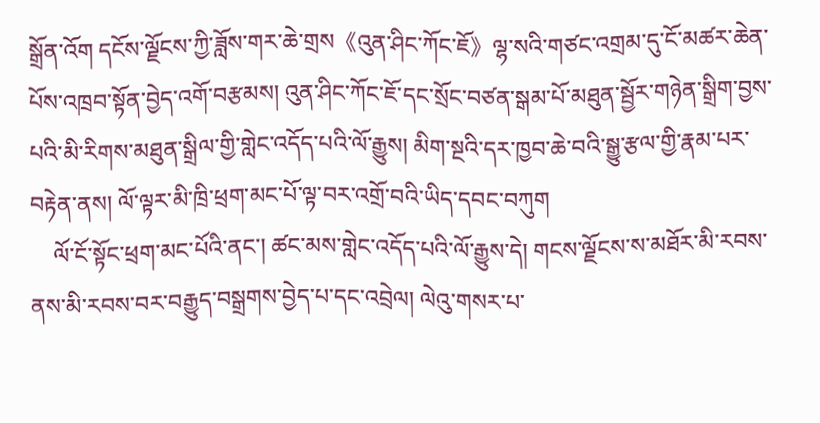སྒྲོན་འོག དངོས་ལྗོངས་ཀྱི་ཟློས་གར་ཆེ་གྲས《འུན་ཤིང་ཀོང་ཇོ》ལྷ་སའི་གཙང་འགྲམ་དུ་ངོ་མཚར་ཆེན་པོས་འཁྲབ་སྟོན་བྱེད་འགོ་བརྩམས། འུན་ཤིང་ཀོང་ཇོ་དང་སྲོང་བཙན་སྒམ་པོ་མཐུན་སྦྱོར་གཉེན་སྒྲིག་བྱས་པའི་མི་རིགས་མཐུན་སྒྲིལ་གྱི་གླེང་འདོད་པའི་ལོ་རྒྱུས། མིག་སྔའི་དར་ཁྱབ་ཆེ་བའི་སྒྱུ་རྩལ་གྱི་རྣམ་པར་བརྟེན་ནས། ལོ་ལྟར་མི་ཁྲི་ཕྲག་མང་པོ་ལྟ་བར་འགྲོ་བའི་ཡིད་དབང་བཀུག
    ལོ་ངོ་སྟོང་ཕྲག་མང་པོའི་ནང་། ཚང་མས་གླེང་འདོད་པའི་ལོ་རྒྱུས་དེ། གངས་ལྗོངས་ས་མཐོར་མི་རབས་ནས་མི་རབས་བར་བརྒྱུད་བསྒྲགས་བྱེད་པ་དང་འབྲེལ། ལེའུ་གསར་པ་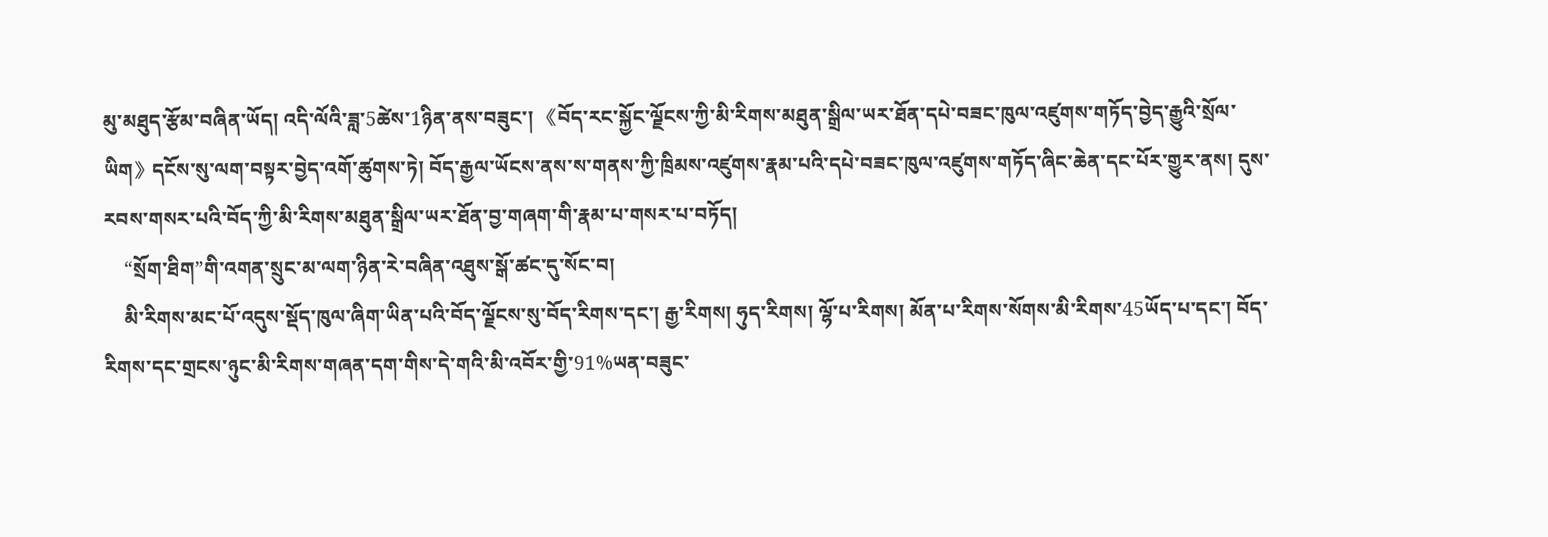མུ་མཐུད་རྩོམ་བཞིན་ཡོད། འདི་ལོའི་ཟླ་5ཚེས་1ཉིན་ནས་བཟུང་། 《བོད་རང་སྐྱོང་ལྗོངས་ཀྱི་མི་རིགས་མཐུན་སྒྲིལ་ཡར་ཐོན་དཔེ་བཟང་ཁུལ་འཛུགས་གཏོད་བྱེད་རྒྱུའི་སྲོལ་ཡིག》དངོས་སུ་ལག་བསྟར་བྱེད་འགོ་ཚུགས་ཏེ། བོད་རྒྱལ་ཡོངས་ནས་ས་གནས་ཀྱི་ཁྲིམས་འཛུགས་རྣམ་པའི་དཔེ་བཟང་ཁུལ་འཛུགས་གཏོད་ཞིང་ཆེན་དང་པོར་གྱུར་ནས། དུས་རབས་གསར་པའི་བོད་ཀྱི་མི་རིགས་མཐུན་སྒྲིལ་ཡར་ཐོན་བྱ་གཞག་གི་རྣམ་པ་གསར་པ་བཏོད།
    “སྲོག་ཐིག”གི་འགན་སྲུང་མ་ལག་ཉིན་རེ་བཞིན་འཐུས་སྒོ་ཚང་དུ་སོང་བ།
    མི་རིགས་མང་པོ་འདུས་སྡོད་ཁུལ་ཞིག་ཡིན་པའི་བོད་ལྗོངས་སུ་བོད་རིགས་དང་། རྒྱ་རིགས། ཧུད་རིགས། ལྷོ་པ་རིགས། མོན་པ་རིགས་སོགས་མི་རིགས་45ཡོད་པ་དང་། བོད་རིགས་དང་གྲངས་ཉུང་མི་རིགས་གཞན་དག་གིས་དེ་གའི་མི་འབོར་གྱི་91%ཡན་བཟུང་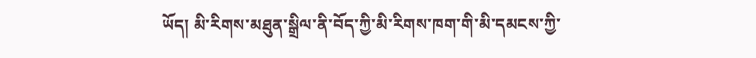ཡོད། མི་རིགས་མཐུན་སྒྲིལ་ནི་བོད་ཀྱི་མི་རིགས་ཁག་གི་མི་དམངས་ཀྱི་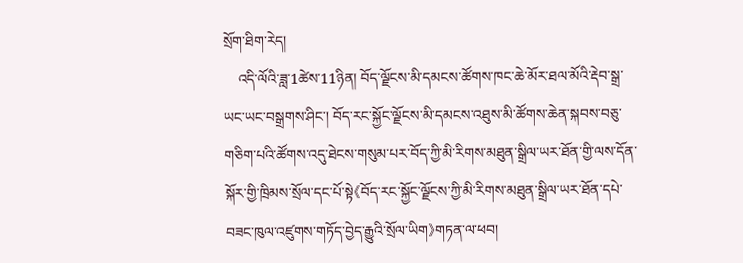སྲོག་ཐིག་རེད།
    འདི་ལོའི་ཟླ་1ཚེས་11ཉིན། བོད་ལྗོངས་མི་དམངས་ཚོགས་ཁང་ཆེ་མོར་ཐལ་མོའི་རྡེབ་སྒྲ་ཡང་ཡང་བསྒྲགས་ཤིང་། བོད་རང་སྐྱོང་ལྗོངས་མི་དམངས་འཐུས་མི་ཚོགས་ཆེན་སྐབས་བཅུ་གཅིག་པའི་ཚོགས་འདུ་ཐེངས་གསུམ་པར་བོད་ཀྱི་མི་རིགས་མཐུན་སྒྲིལ་ཡར་ཐོན་གྱི་ལས་དོན་སྐོར་གྱི་ཁྲིམས་སྲོལ་དང་པོ་སྟེ《བོད་རང་སྐྱོང་ལྗོངས་ཀྱི་མི་རིགས་མཐུན་སྒྲིལ་ཡར་ཐོན་དཔེ་བཟང་ཁུལ་འཛུགས་གཏོད་བྱེད་རྒྱུའི་སྲོལ་ཡིག》གཏན་ལ་ཕབ།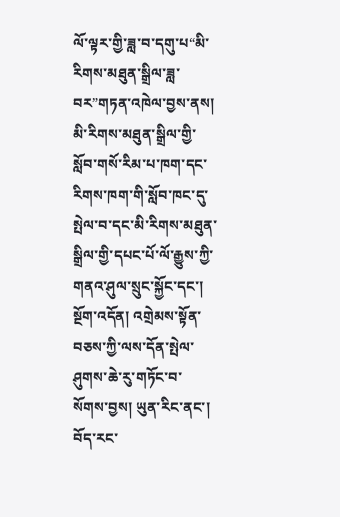ལོ་ལྟར་གྱི་ཟླ་བ་དགུ་པ“མི་རིགས་མཐུན་སྒྲིལ་ཟླ་བར”གཏན་འཁེལ་བྱས་ནས། མི་རིགས་མཐུན་སྒྲིལ་གྱི་སློབ་གསོ་རིམ་པ་ཁག་དང་རིགས་ཁག་གི་སློབ་ཁང་དུ་སྤེལ་བ་དང་མི་རིགས་མཐུན་སྒྲིལ་གྱི་དཔང་པོ་ལོ་རྒྱུས་ཀྱི་གནའ་ཤུལ་སྲུང་སྐྱོང་དང་། སྔོག་འདོན། འགྲེམས་སྟོན་བཅས་ཀྱི་ལས་དོན་སྤེལ་ཤུགས་ཆེ་རུ་གཏོང་བ་སོགས་བྱས། ཡུན་རིང་ནང་། བོད་རང་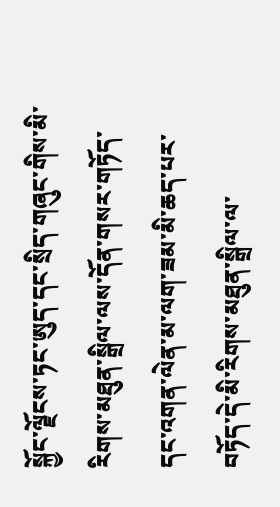སྐྱོང་ལྗོངས་ཏང་ཨུད་དང་སྲིད་གཞུང་གིས་མི་རིགས་མཐུན་སྒྲིལ་ལས་དོན་གསར་གཏོད་དང་འགན་ལེན་མ་ལག་ཟམ་མི་ཆད་པར་བཏོད་དེ་མི་རིགས་མཐུན་སྒྲིལ་ལ་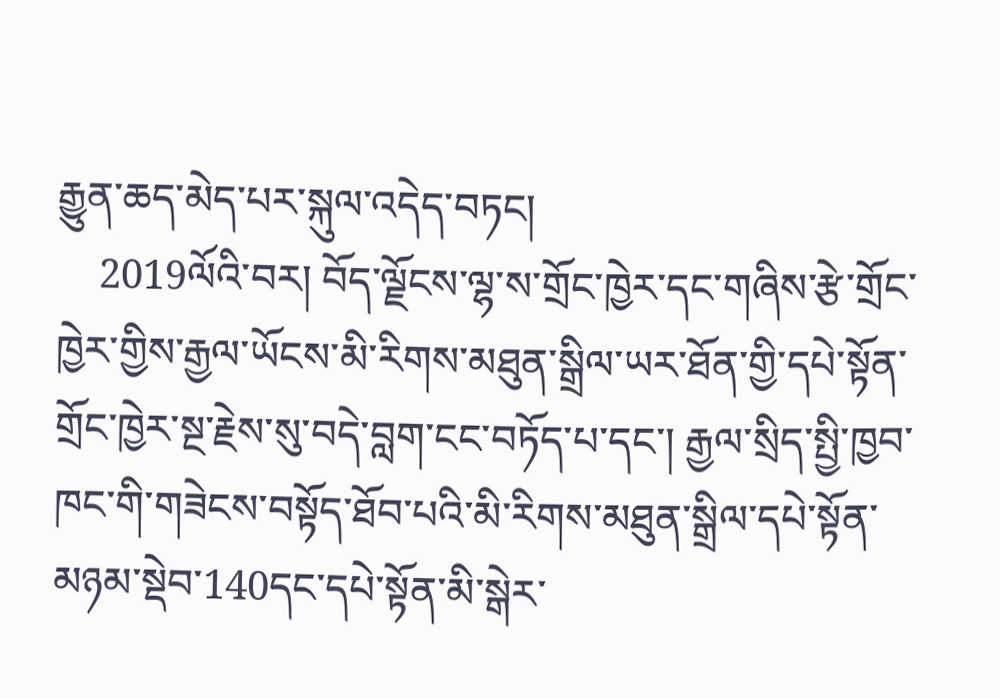རྒྱུན་ཆད་མེད་པར་སྐུལ་འདེད་བཏང།
    2019ལོའི་བར། བོད་ལྗོངས་ལྷ་ས་གྲོང་ཁྱེར་དང་གཞིས་རྩེ་གྲོང་ཁྱེར་གྱིས་རྒྱལ་ཡོངས་མི་རིགས་མཐུན་སྒྲིལ་ཡར་ཐོན་གྱི་དཔེ་སྟོན་གྲོང་ཁྱེར་སྔ་རྗེས་སུ་བདེ་བླག་ངང་བཏོད་པ་དང་། རྒྱལ་སྲིད་སྤྱི་ཁྱབ་ཁང་གི་གཟེངས་བསྟོད་ཐོབ་པའི་མི་རིགས་མཐུན་སྒྲིལ་དཔེ་སྟོན་མཉམ་སྡེབ་140དང་དཔེ་སྟོན་མི་སྒེར་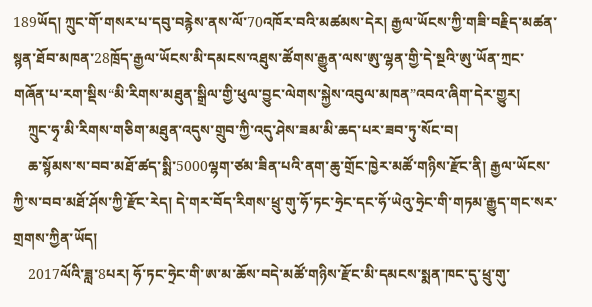189ཡོད། ཀྲུང་གོ་གསར་པ་དབུ་བརྙེས་ནས་ལོ་70འཁོར་བའི་མཚམས་དེར། རྒྱལ་ཡོངས་ཀྱི་གཟི་བརྗིད་མཚན་སྙན་ཐོབ་མཁན་28ཁྲོད་རྒྱལ་ཡོངས་མི་དམངས་འཐུས་ཚོགས་རྒྱུན་ལས་ཨུ་ལྷན་གྱི་དེ་སྔའི་ཨུ་ཡོན་ཀྲང་གཞོན་པ་རག་སྡིས“མི་རིགས་མཐུན་སྒྲིལ་གྱི་ཕུལ་བྱུང་ལེགས་སྐྱེས་འབུལ་མཁན”འབའ་ཞིག་དེར་གྱུར།
    ཀྲུང་ཧྭ་མི་རིགས་གཅིག་མཐུན་འདུས་གྲུབ་ཀྱི་འདུ་ཤེས་ཟམ་མི་ཆད་པར་ཟབ་ཏུ་སོང་བ།
    ཆ་སྙོམས་ས་བབ་མཐོ་ཚད་སྨི་5000ལྷག་ཙམ་ཟིན་པའི་ནག་ཆུ་གྲོང་ཁྱེར་མཚོ་གཉིས་རྫོང་ནི། རྒྱལ་ཡོངས་ཀྱི་ས་བབ་མཐོ་ཤོས་ཀྱི་རྫོང་རེད། དེ་གར་བོད་རིགས་ཕྲུ་གུ་ཧོ་ཏང་ཧྲེང་དང་ཧོ་ཡེའུ་ཧྲེང་གི་གཏམ་རྒྱུད་གང་སར་གྲགས་ཀྱིན་ཡོད།
    2017ལོའི་ཟླ་8པར། ཧོ་ཏང་ཧྲེང་གི་ཨ་མ་ཆོས་བདེ་མཚོ་གཉིས་རྫོང་མི་དམངས་སྨན་ཁང་དུ་ཕྲུ་གུ་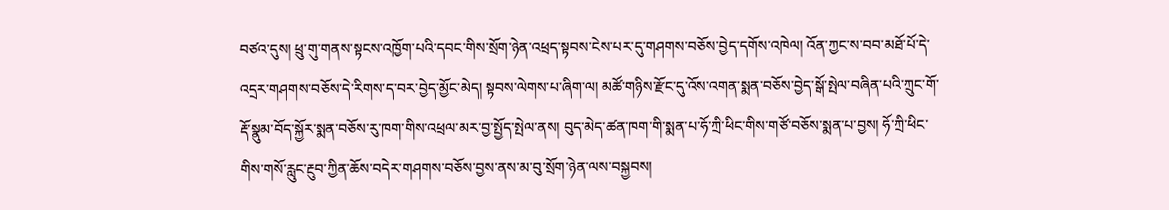བཙའ་དུས། ཕྲུ་གུ་གནས་སྟངས་འཁྱོག་པའི་དབང་གིས་སྲོག་ཉེན་འཕྲད་སྟབས་ངེས་པར་དུ་གཤགས་བཅོས་བྱེད་དགོས་འཁེལ། འོན་ཀྱང་ས་བབ་མཐོ་པོ་དེ་འདྲར་གཤགས་བཅོས་དེ་རིགས་ད་བར་བྱེད་མྱོང་མེད། སྟབས་ལེགས་པ་ཞིག་ལ། མཚོ་གཉིས་རྫོང་དུ་འོས་འགན་སྨན་བཅོས་བྱེད་སྒོ་སྤེལ་བཞིན་པའི་ཀྲུང་གོ་རྡོ་སྣུམ་བོད་སྐྱོར་སྨན་བཅོས་རུ་ཁག་གིས་འཕྲལ་མར་བྱ་སྤྱོད་སྤེལ་ནས། བུད་མེད་ཚན་ཁག་གི་སྨན་པ་ཧོ་ཀྲི་ཕིང་གིས་གཙོ་བཅོས་སྨན་པ་བྱས། ཧོ་ཀྲི་ཕིང་གིས་གསོ་རླུང་རྔུབ་ཀྱིན་ཆོས་བདེར་གཤགས་བཅོས་བྱས་ནས་མ་བུ་སྲོག་ཉེན་ལས་བསྐྱབས།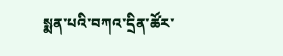སྨན་པའི་བཀའ་དྲིན་ཚོར་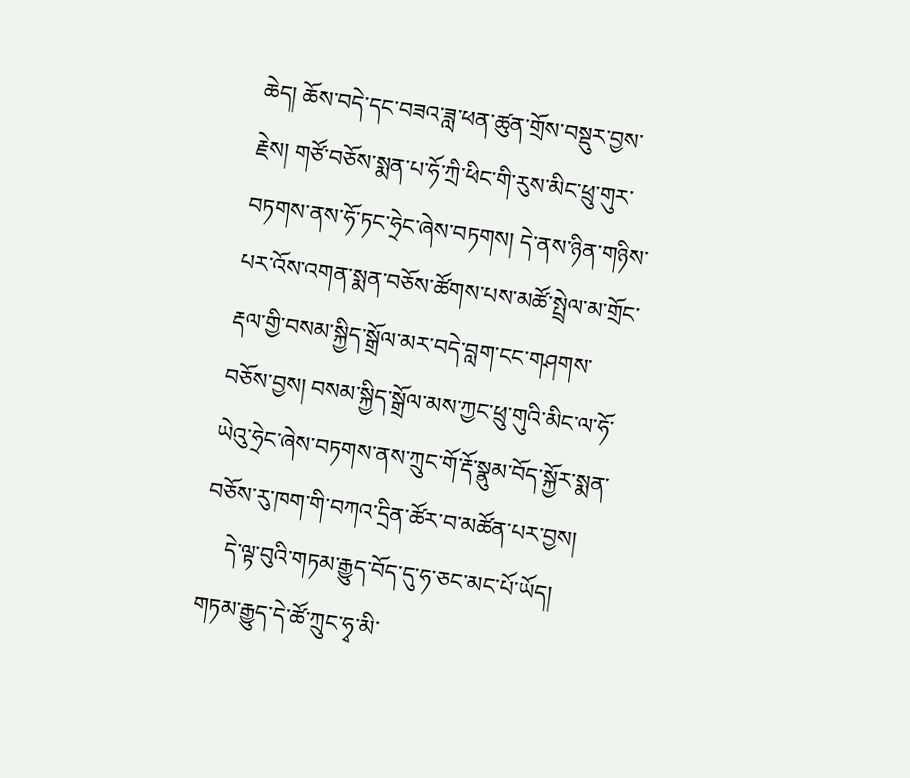ཆེད། ཆོས་བདེ་དང་བཟའ་ཟླ་ཕན་ཚུན་གྲོས་བསྡུར་བྱས་རྗེས། གཙོ་བཅོས་སྨན་པ་ཧོ་ཀྲི་ཕིང་གི་རུས་མིང་ཕྲུ་གུར་བཏགས་ནས་ཧོ་ཏང་ཧྲེང་ཞེས་བཏགས། དེ་ནས་ཉིན་གཉིས་པར་འོས་འགན་སྨན་བཅོས་ཚོགས་པས་མཚོ་སྤྲེལ་མ་གྲོང་རྡལ་གྱི་བསམ་སྐྱིད་སྒྲོལ་མར་བདེ་བླག་ངང་གཤགས་བཅོས་བྱས། བསམ་སྐྱིད་སྒྲོལ་མས་ཀྱང་ཕྲུ་གུའི་མིང་ལ་ཧོ་ཡེའུ་ཧྲེང་ཞེས་བཏགས་ནས་ཀྲུང་གོ་རྡོ་སྣུམ་བོད་སྐྱོར་སྨན་བཅོས་རུ་ཁག་གི་བཀའ་དྲིན་ཚོར་བ་མཚོན་པར་བྱས།
    དེ་ལྟ་བུའི་གཏམ་རྒྱུད་བོད་དུ་ཧ་ཅང་མང་པོ་ཡོད། གཏམ་རྒྱུད་དེ་ཚོ་ཀྲུང་ཧྭ་མི་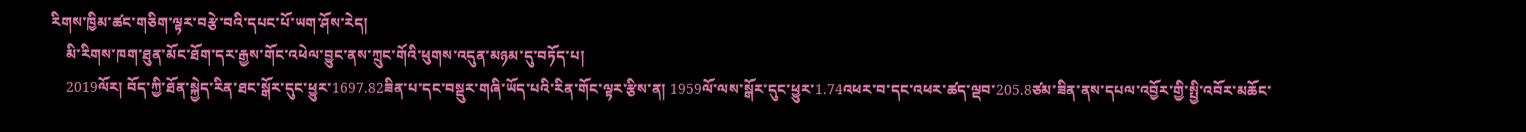རིགས་ཁྱིམ་ཚང་གཅིག་ལྟར་བརྩེ་བའི་དཔང་པོ་ཡག་ཤོས་རེད།
    མི་རིགས་ཁག་ཐུན་མོང་ཐོག་དར་རྒྱས་གོང་འཕེལ་བྱུང་ནས་ཀྲུང་གོའི་ཕུགས་འདུན་མཉམ་དུ་བཏོད་པ།
    2019ལོར། བོད་ཀྱི་ཐོན་སྐྱེད་རིན་ཐང་སྒོར་དུང་ཕྱུར་1697.82ཟིན་པ་དང་བསྡུར་གཞི་ཡོད་པའི་རིན་གོང་ལྟར་རྩིས་ན། 1959ལོ་ལས་སྒོར་དུང་ཕྱུར་1.74འཕར་བ་དང་འཕར་ཚད་ལྡབ་205.8ཙམ་ཟིན་ནས་དཔལ་འབྱོར་གྱི་སྤྱི་འབོར་མཆོང་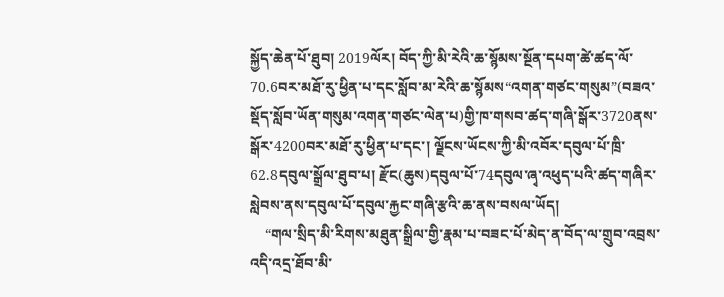སྐྱོད་ཆེན་པོ་ཐུབ། 2019ལོར། བོད་ཀྱི་མི་རེའི་ཆ་སྙོམས་སྔོན་དཔག་ཚེ་ཚད་ལོ་70.6བར་མཐོ་རུ་ཕྱིན་པ་དང་སློབ་མ་རེའི་ཆ་སྙོམས“འགན་གཙང་གསུམ”(བཟའ་སྡོད་སློབ་ཡོན་གསུམ་འགན་གཙང་ལེན་པ)གྱི་ཁ་གསབ་ཚད་གཞི་སྒོར་3720ནས་སྒོར་4200བར་མཐོ་རུ་ཕྱིན་པ་དང་། ལྗོངས་ཡོངས་ཀྱི་མི་འབོར་དབུལ་པོ་ཁྲི་62.8དབུལ་སྒྲོལ་ཐུབ་པ། རྫོང(ཆུས)དབུལ་པོ་74དབུལ་ཞྭ་འཕུད་པའི་ཚད་གཞིར་སླེབས་ནས་དབུལ་པོ་དབུལ་རྐྱང་གཞི་རྩའི་ཆ་ནས་བསལ་ཡོད།
    “གལ་སྲིད་མི་རིགས་མཐུན་སྒྲིལ་གྱི་རྣམ་པ་བཟང་པོ་མེད་ན་བོད་ལ་གྲུབ་འབྲས་འདི་འདྲ་ཐོབ་མི་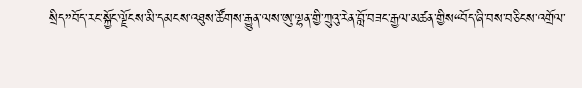སྲིད”བོད་རང་སྐྱོང་ལྗོངས་མི་དམངས་འཐུས་ཚོགས་རྒྱུན་ལས་ཨུ་ལྷན་གྱི་ཀྲུའུ་རེན་བློ་བཟང་རྒྱལ་མཚན་གྱིས“བོད་ཞི་བས་བཅིངས་འགྲོལ་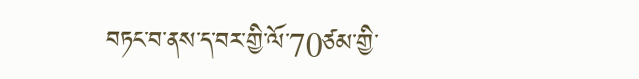བཏང་བ་ནས་ད་བར་གྱི་ལོ་70ཙམ་གྱི་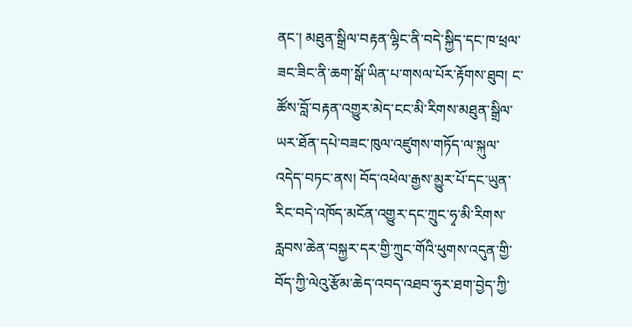ནང་། མཐུན་སྒྲིལ་བརྟན་ལྷིང་ནི་བདེ་སྐྱིད་དང་ཁ་ཕྲལ་ཟང་ཟིང་ནི་ཆག་སྒོ་ཡིན་པ་གསལ་པོར་རྟོགས་ཐུབ། ང་ཚོས་བློ་བརྟན་འགྱུར་མེད་ངང་མི་རིགས་མཐུན་སྒྲིལ་ཡར་ཐོན་དཔེ་བཟང་ཁུལ་འཛུགས་གཏོད་ལ་སྐུལ་འདེད་བཏང་ནས། བོད་འཕེལ་རྒྱས་མྱུར་པོ་དང་ཡུན་རིང་བདེ་འཁོད་མངོན་འགྱུར་དང་ཀྲུང་ཧྭ་མི་རིགས་རླབས་ཆེན་བསྐྱར་དར་གྱི་ཀྲུང་གོའི་ཕུགས་འདུན་གྱི་བོད་ཀྱི་ལེའུ་རྩོམ་ཆེད་འབད་འཐབ་ཧུར་ཐག་བྱེད་ཀྱི་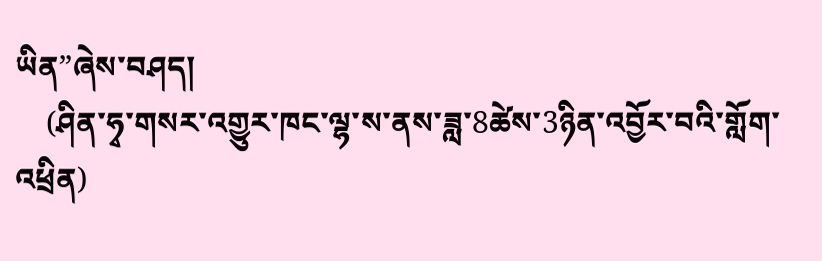ཡིན”ཞེས་བཤད།
    (ཤིན་ཧྭ་གསར་འགྱུར་ཁང་ལྷ་ས་ནས་ཟླ་8ཚེས་3ཉིན་འབྱོར་བའི་གློག་འཕྲིན)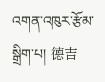འགན་འཁུར་རྩོམ་སྒྲིག་པ། 德吉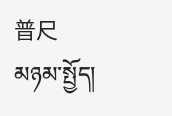普尺
མཉམ་སྤྱོད།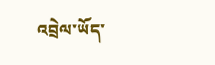འབྲེལ་ཡོད་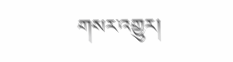གསར་འགྱུར།